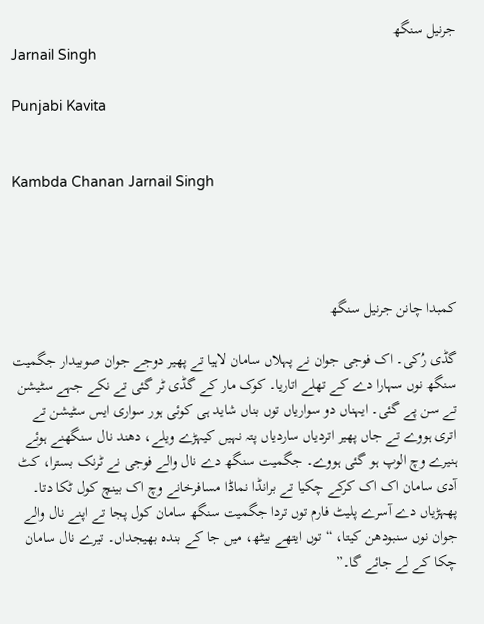جرنیل سنگھ
Jarnail Singh

Punjabi Kavita


Kambda Chanan Jarnail Singh




کمبدا چانن جرنیل سنگھ

گڈی رُکی۔ اک فوجی جوان نے پہلاں سامان لاہیا تے پھیر دوجے جوان صوبیدار جگمیت سنگھ نوں سہارا دے کے تھلے اتاریا۔ کوک مار کے گڈی ٹر گئی تے نکے جہے سٹیشن تے سن پے گئی۔ ایہناں دو سواریاں توں بناں شاید ہی کوئی ہور سواری ایس سٹیشن تے اتری ہووے تے جاں پھیر اتردیاں ساردیاں پتہ نہیں کیہڑے ویلے، دھند نال سنگھنے ہوئے ہنیرے وچ الوپ ہو گئی ہووے۔ جگمیت سنگھ دے نال والے فوجی نے ٹرنک بسترا، کٹ آدی سامان اک اک کرکے چکیا تے برانڈا نماڈا مسافرخانے وچ اک بینچ کول ٹکا دتا۔ پھہڑیاں دے آسرے پلیٹ فارم توں تردا جگمیت سنگھ سامان کول پجا تے اپنے نال والے جوان نوں سنبودھن کیتا، “توں ایتھے بیٹھ، میں جا کے بندہ بھیجداں۔ تیرے نال سامان چکا کے لے جائے گا۔”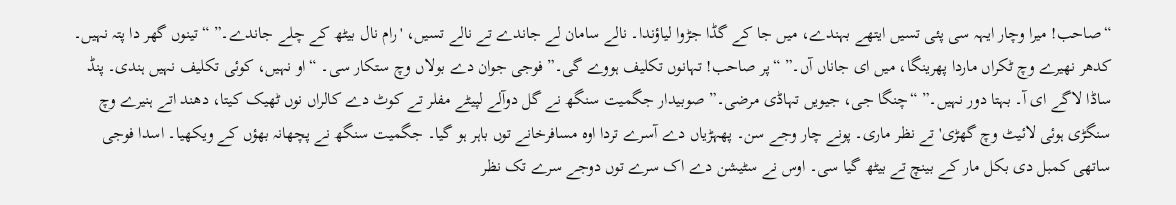“صاحب! میرا وچار ایہہ سی پئی تسیں ایتھے بہندے، میں جا کے گڈا جڑوا لیاؤندا۔ نالے سامان لے جاندے تے نالے تسیں، 'رام نال بیٹھ کے چلے جاندے۔” “تینوں گھر دا پتہ نہیں۔ کدھر نھیرے وچ ٹکراں ماردا پھرینگا، میں ای جاناں آں۔” “پر صاحب! تہانوں تکلیف ہووے گی۔” فوجی جوان دے بولاں وچ ستکار سی۔ “او نہیں، کوئی تکلیف نہیں ہندی۔ پنڈ ساڈا لاگے ای آ۔ بہتا دور نہیں۔” “چنگا جی، جیویں تہاڈی مرضی۔” صوبیدار جگمیت سنگھ نے گل دوآلے لپیٹے مفلر تے کوٹ دے کالراں نوں ٹھیک کیتا، دھند اتے ہنیرے وچ سنگڑی ہوئی لائیٹ وچ گھڑی'تے نظر ماری۔ پونے چار وجے سن۔ پھہڑیاں دے آسرے تردا اوہ مسافرخانے توں باہر ہو گیا۔ جگمیت سنگھ نے پچھانہ بھؤں کے ویکھیا۔ اسدا فوجی ساتھی کمبل دی بکل مار کے بینچ تے بیٹھ گیا سی۔ اوس نے سٹیشن دے اک سرے توں دوجے سرے تک نظر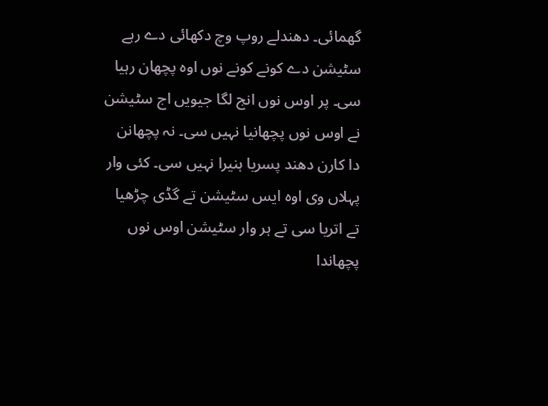گھمائی۔ دھندلے روپ وچ دکھائی دے رہے سٹیشن دے کونے کونے نوں اوہ پچھان رہیا سی۔ پر اوس نوں انج لگا جیویں اج سٹیشن نے اوس نوں پچھانیا نہیں سی۔ نہ پچھانن دا کارن دھند پسریا ہنیرا نہیں سی۔ کئی وار پہلاں وی اوہ ایس سٹیشن تے گڈی چڑھیا تے اتریا سی تے ہر وار سٹیشن اوس نوں پچھاندا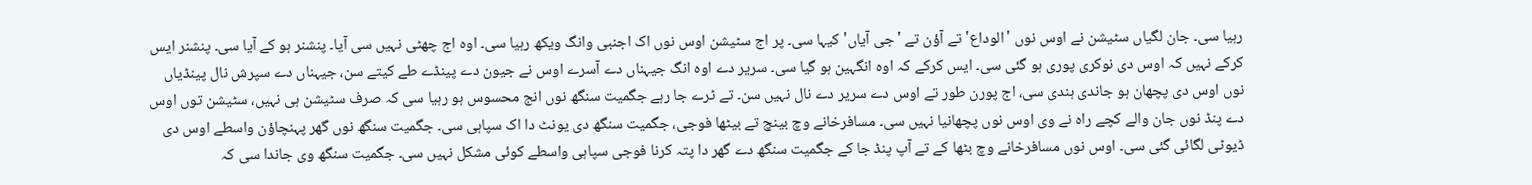رہیا سی۔ جان لگیاں سٹیشن نے اوس نوں 'الوداع' تے آؤن تے 'جی آیاں' کیہا سی۔ پر اج سٹیشن اوس نوں اک اجنبی وانگ ویکھ رہیا سی۔ اوہ اج چھٹی نہیں سی آیا۔ پنشنر ہو کے آیا سی۔ پنشنر ایس کرکے نہیں کہ اوس دی نوکری پوری ہو گئی سی۔ ایس کرکے کہ اوہ انگہین ہو گیا سی۔ سریر دے اوہ انگ جیہناں دے آسرے اوس نے جیون دے پینڈے طے کیتے سن، جیہناں دے سپرش نال پینڈیاں نوں اوس دی پچھان ہو جاندی ہندی سی، اج پورن طور تے اوس دے سریر دے نال نہیں سن۔ تے ٹرے جا رہے جگمیت سنگھ نوں انج محسوس ہو رہیا سی کہ صرف سٹیشن ہی نہیں، سٹیشن توں اوس دے پنڈ نوں جان والے کچے راہ نے وی اوس نوں پچھانیا نہیں سی۔ مسافرخانے وچ بینچ تے بیٹھا فوجی، جگمیت سنگھ دی یونٹ دا اک سپاہی سی۔ جگمیت سنگھ نوں گھر پہنچاؤن واسطے اوس دی ڈیوٹی لگائی گئی سی۔ اوس نوں مسافرخانے وچ بٹھا کے تے آپ پنڈ جا کے جگمیت سنگھ دے گھر دا پتہ کرنا فوجی سپاہی واسطے کوئی مشکل نہیں سی۔ جگمیت سنگھ وی جاندا سی کہ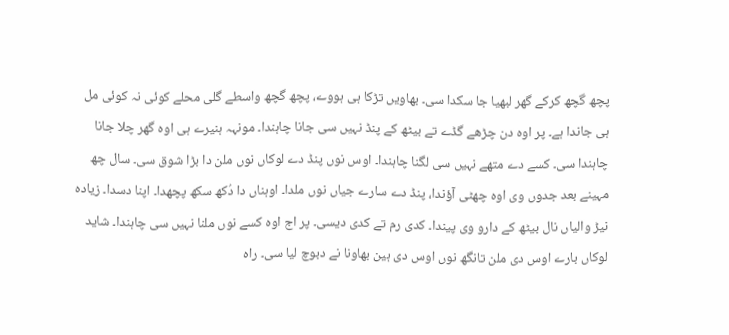پچھ گچھ کرکے گھر لبھیا جا سکدا سی۔ بھاویں تڑکا ہی ہووے، پچھ گچھ واسطے گلی محلے کوئی نہ کوئی مل ہی جاندا ہے۔ پر اوہ دن چڑھے گڈے تے بیٹھ کے پنڈ نہیں سی جانا چاہندا۔ مونہہ ہنیرے ہی اوہ گھر چلا جانا چاہندا سی۔ کسے دے متھے نہیں سی لگنا چاہندا۔ اوس نوں پنڈ دے لوکاں نوں ملن دا بڑا شوق سی۔ سال چھ مہینے بعد جدوں وی اوہ چھٹی آؤندا، پنڈ دے سارے جیاں نوں ملدا۔ اوہناں دا دُکھ سکھ پچھدا۔ اپنا دسدا۔ زیادہ نیڑ والیاں نال بیٹھ کے دارو وی پیندا۔ کدی رم تے کدی دیسی۔ پر اج اوہ کسے نوں ملنا نہیں سی چاہندا۔ شاید لوکاں بارے اوس دی ملن تانگھ نوں اوس دی ہین بھاونا نے دبوچ لیا سی۔ راہ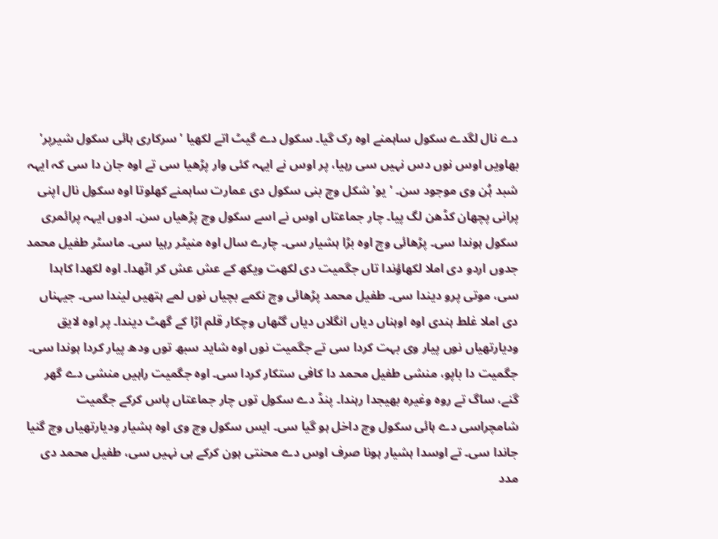دے نال لگدے سکول ساہمنے اوہ رک گیا۔ سکول دے گیٹ اتے لکھیا 'سرکاری ہائی سکول شیرپر' بھاویں اوس نوں دس نہیں سی رہیا، پر اوس نے ایہہ کئی وار پڑھیا سی تے اوہ جان دا سی کہ ایہہ شبد ہُن وی موجود سن۔ 'یو' شکل وچ بنی سکول دی عمارت ساہمنے کھلوتا اوہ سکول نال اپنی پرانی پچھان کڈھن لگ پیا۔ چار جماعتاں اوس نے اسے سکول وچ پڑھیاں سن۔ ادوں ایہہ پرائمری سکول ہوندا سی۔ پڑھائی وچ اوہ بڑا ہشیار سی۔ چارے سال اوہ منیٹر رہیا سی۔ ماسٹر طفیل محمد جدوں اردو دی املا لکھاؤندا تاں جگمیت دی لکھت ویکھ کے عش عش کر اٹھدا۔ اوہ لکھدا کاہدا سی، موتی پرو دیندا سی۔ طفیل محمد پڑھائی وچ نکمے بچیاں نوں لمے ہتھیں لیندا سی۔ جیہناں دی املا غلط ہندی اوہ اوہناں دیاں انگلاں دیاں گٹھاں وچکار قلم اڑا کے گھٹ دیندا۔ پر اوہ لایق ودیارتھیاں نوں پیار وی بہت کردا سی تے جگمیت نوں اوہ شاید سبھ توں ودھ پیار کردا ہوندا سی۔ جگمیت دا باپو، منشی طفیل محمد دا کافی ستکار کردا سی۔ اوہ جگمیت راہیں منشی دے گھر گنے، ساگ تے روہ وغیرہ بھیجدا رہندا۔ پنڈ دے سکول توں چار جماعتاں پاس کرکے جگمیت شامچراسی دے ہائی سکول وچ داخل ہو گیا سی۔ ایس سکول وچ وی اوہ ہشیار ودیارتھیاں وچ گنیا جاندا سی۔ تے اوسدا ہشیار ہونا صرف اوس دے محنتی ہون کرکے ہی نہیں سی، طفیل محمد دی مدد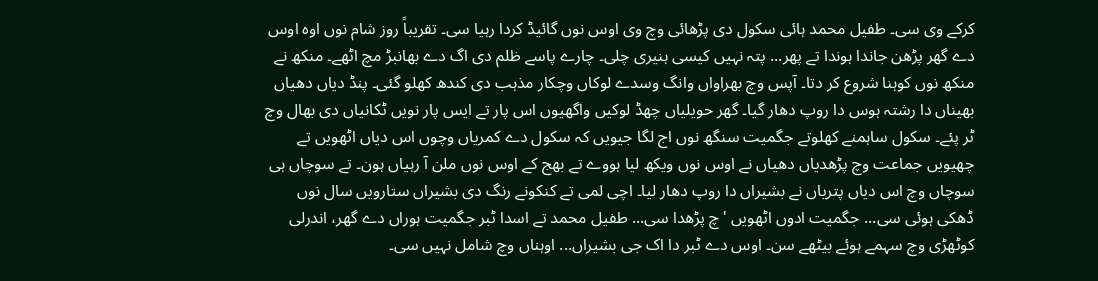کرکے وی سی۔ طفیل محمد ہائی سکول دی پڑھائی وچ وی اوس نوں گائیڈ کردا رہیا سی۔ تقریباً روز شام نوں اوہ اوس دے گھر پڑھن جاندا ہوندا تے پھر... پتہ نہیں کیسی ہنیری چلی۔ چارے پاسے ظلم دی اگ دے بھانبڑ مچ اٹھے۔ منکھ نے منکھ نوں کوہنا شروع کر دتا۔ آپس وچ بھراواں وانگ وسدے لوکاں وچکار مذہب دی کندھ کھلو گئی۔ پنڈ دیاں دھیاں بھیناں دا رشتہ ہوس دا روپ دھار گیا۔ گھر حویلیاں چھڈ لوکیں واگھیوں اس پار تے ایس پار نویں ٹکانیاں دی بھال وچ ٹر پئے۔ سکول ساہمنے کھلوتے جگمیت سنگھ نوں اج لگا جیویں کہ سکول دے کمریاں وچوں اس دیاں اٹھویں تے چھیویں جماعت وچ پڑھدیاں دھیاں نے اوس نوں ویکھ لیا ہووے تے بھج کے اوس نوں ملن آ رہیاں ہون۔ تے سوچاں ہی سوچاں وچ اس دیاں پتریاں نے بشیراں دا روپ دھار لیا۔ اچی لمی تے کنکونے رنگ دی بشیراں ستارویں سال نوں ڈھکی ہوئی سی... جگمیت ادوں اٹھویں 'چ پڑھدا سی... طفیل محمد تے اسدا ٹبر جگمیت ہوراں دے گھر، اندرلی کوٹھڑی وچ سہمے ہوئے بیٹھے سن۔ اوس دے ٹبر دا اک جی بشیراں... اوہناں وچ شامل نہیں سی۔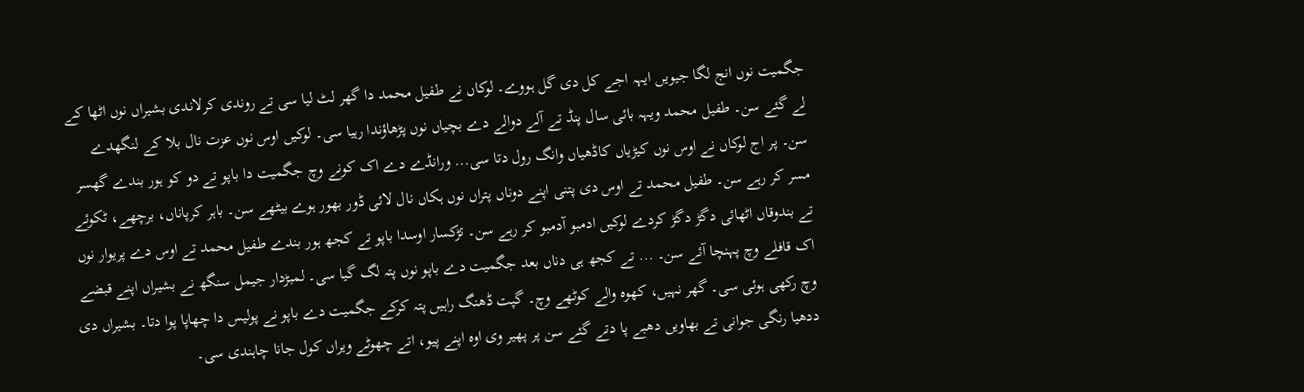جگمیت نوں انج لگا جیویں ایہہ اجے کل دی گل ہووے۔ لوکاں نے طفیل محمد دا گھر لٹ لیا سی تے روندی کرلاندی بشیراں نوں اٹھا کے لے گئے سن۔ طفیل محمد ویہہ بائی سال پنڈ تے آلے دوالے دے بچیاں نوں پڑھاؤندا رہیا سی۔ لوکیں اوس نوں عزت نال بلا کے لنگھدے سن۔ پر اج لوکاں نے اوس نوں کیڑیاں کاڈھیاں وانگ رول دتا سی... ورانڈے دے اک کونے وچ جگمیت دا باپو تے دو کو ہور بندے گھسر مسر کر رہے سن۔ طفیل محمد تے اوس دی پتنی اپنے دوناں پتراں نوں ہکاں نال لائی ڈور بھور ہوے بیٹھے سن۔ باہر کرپاناں، برچھے، ٹکوئے تے بندوقاں اٹھائی دگڑ دگڑ کردے لوکیں ادمبو آدمبو کر رہے سن۔ تڑکسار اوسدا باپو تے کجھ ہور بندے طفیل محمد تے اوس دے پریوار نوں اک قافلے وچ پہنچا آئے سن۔ ... تے کجھ ہی دناں بعد جگمیت دے باپو نوں پتہ لگ گیا سی۔ لمبڑدار جیمل سنگھ نے بشیراں اپنے قبضے وچ رکھی ہوئی سی۔ گھر نہیں، کھوہ والے کوٹھے وچ۔ گپت ڈھنگ راہیں پتہ کرکے جگمیت دے باپو نے پولیس دا چھاپا پوا دتا۔ بشیراں دی ددھیا رنگی جوانی تے بھاویں دھبے پا دتے گئے سن پر پھیر وی اوہ اپنے پیو، اتے چھوٹے ویراں کول جانا چاہندی سی۔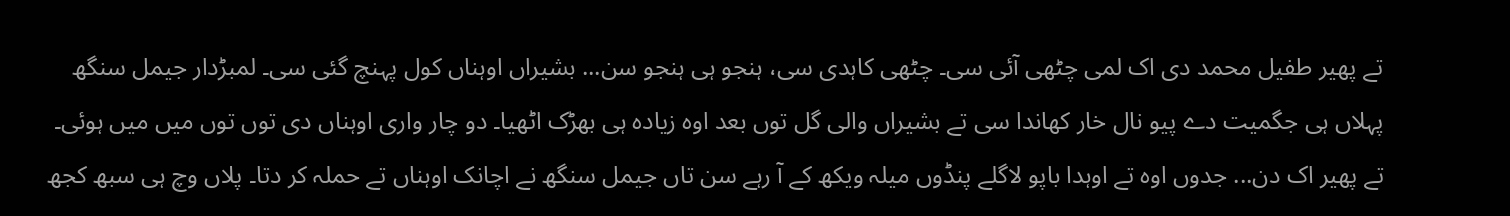تے پھیر طفیل محمد دی اک لمی چٹھی آئی سی۔ چٹھی کاہدی سی، ہنجو ہی ہنجو سن... بشیراں اوہناں کول پہنچ گئی سی۔ لمبڑدار جیمل سنگھ پہلاں ہی جگمیت دے پیو نال خار کھاندا سی تے بشیراں والی گل توں بعد اوہ زیادہ ہی بھڑک اٹھیا۔ دو چار واری اوہناں دی توں توں میں میں ہوئی۔ تے پھیر اک دن... جدوں اوہ تے اوہدا باپو لاگلے پنڈوں میلہ ویکھ کے آ رہے سن تاں جیمل سنگھ نے اچانک اوہناں تے حملہ کر دتا۔ پلاں وچ ہی سبھ کجھ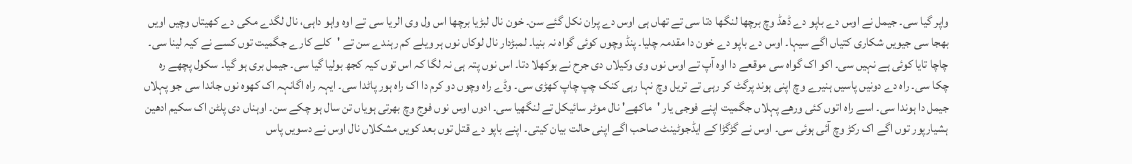واپر گیا سی۔ جیمل نے اوس دے باپو دے ڈھڈ وچ برچھا لنگھا دتا سی تے تھاں ہی اوس دے پران نکل گئے سن۔ خون نال لبڑیا برچھا اس ول وی الریا سی تے اوہ واہو داہی، نال لگدے مکی دے کھیتاں وچیں اویں بھجا سی جیویں شکاری کتیاں اگے سیہا۔ اوس دے باپو دے خون دا مقدمہ چلیا۔ پنڈ وچوں کوئی گواہ نہ بنیا۔ لمبڑدار نال لوکاں نوں ہر ویلے کم رہندے سن تے 'کلے کارے جگمیت توں کسے نے کیہ لینا سی۔ چاچا تایا کوئی ہے نہیں سی۔ اکو اک گواہ سی موقعے دا اوہ آپ تے اوس نوں وی وکیلاں دی جرح نے بوکھلا دتا۔ اس نوں پتہ ہی نہ لگا کہ اس توں کیہ کجھ بولیا گیا سی۔ جیمل بری ہو گیا۔ سکول پچھے رہ چکا سی۔ راہ دے دونیں پاسیں ہنیرے وچ اپنی ہوند پرگٹ کر رہی تے تریل وچ نہا رہی کنک چپ چاپ کھڑی سی۔ وڈے راہ وچوں دو کرم دا اک راہ ہور پاٹدا سی۔ ایہہ راہ اگانہہ اک کھوہ نوں جاندا سی جو پہلاں جیمل دا ہوندا سی۔ اسے راہ اتوں کئی ورھے پہلاں جگمیت اپنے فوجی یار 'ماکھے' نال موٹر سائیکل تے لنگھیا سی۔ ادوں اوس نوں فوج وچ بھرتی ہویاں تن سال ہو چکے سن۔ اوہناں دی پلٹن اک سکیم ادھین ہشیارپور توں اگے اک رکڑ وچ آئی ہوئی سی۔ اوس نے گڑگڑا کے ایڈجوٹینٹ صاحب اگے اپنی حالت بیان کیتی۔ اپنے باپو دے قتل توں بعد کویں مشکلاں نال اوس نے دسویں پاس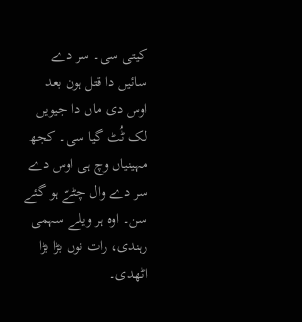کیتی سی۔ سر دے سائیں دا قتل ہون بعد اوس دی ماں دا جیویں لک ٹُٹ گیا سی۔ کجھ مہینیاں وچ ہی اوس دے سر دے وال چٹےّ ہو گئے سن۔ اوہ ہر ویلے سہمی رہندی، رات نوں بڑا بڑا اٹھدی۔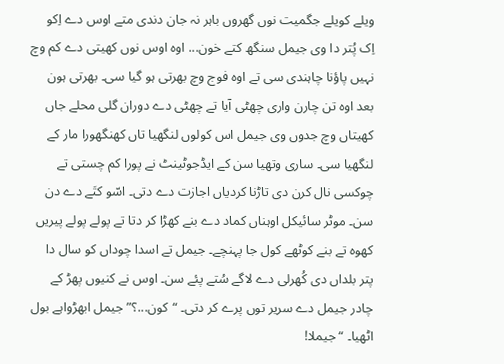ویلے کویلے جگمیت نوں گھروں باہر نہ جان دندی متے اوس دے اِکو اِک پُتر دا وی جیمل سنگھ کتے خون... اوہ اوس نوں کھیتی دے کم وچ نہیں پاؤنا چاہندی سی تے اوہ فوج وچ بھرتی ہو گیا سی۔ بھرتی ہون بعد اوہ تن چارن واری چھٹی آیا تے چھٹی دے دوران گلی محلے جاں کھیتاں وچ جدوں وی جیمل اس کولوں لنگھیا تاں کھنگھورا مار کے لنگھیا سی۔ ساری وتھیا سن کے ایڈجوٹینٹ نے پورا کم چستی تے چوکسی نال کرن دی تاڑنا کردیاں اجازت دے دتی۔ اسّو کتَے دے دن سن۔ موٹر سائیکل اوہناں کماد دے بنے کھڑا کر دتا تے پولے پولے پیریں کھوہ تے بنے کوٹھے کول جا پہنچے۔ جیمل تے اسدا چوداں کو سال دا پتر بلداں دی کُھرلی دے لاگے سُتے پئے سن۔ اوس نے کنیوں پھڑ کے چادر جیمل دے سریر توں پرے کر دتی۔ “کون...؟” جیمل ابھڑواہے بول اٹھیا۔ “جیملا!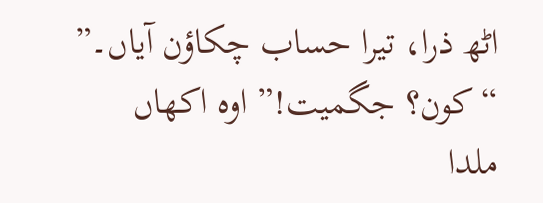اٹھ ذرا، تیرا حساب چکاؤن آیاں۔” “کون؟ جگمیت!” اوہ اکھاں ملدا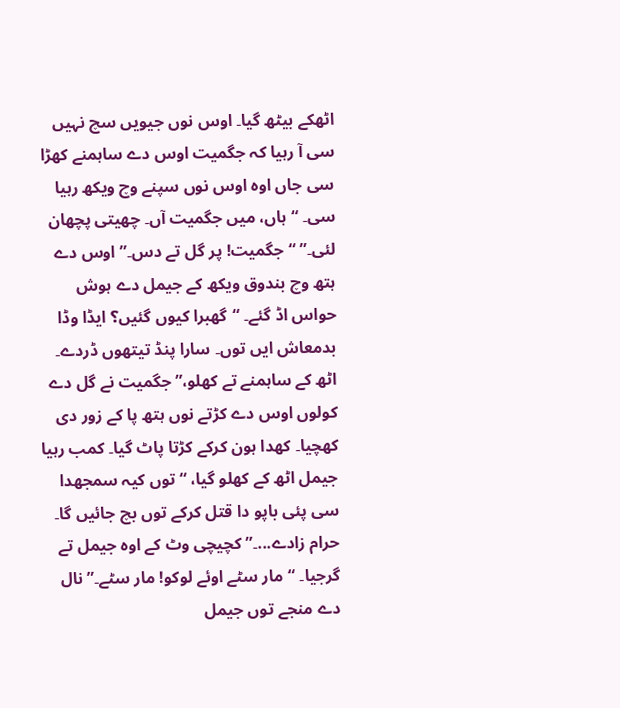اٹھکے بیٹھ گیا۔ اوس نوں جیویں سچ نہیں سی آ رہیا کہ جگمیت اوس دے ساہمنے کھڑا سی جاں اوہ اوس نوں سپنے وچ ویکھ رہیا سی۔ “ہاں، میں جگمیت آں۔ چھیتی پچھان لئی۔” “جگمیت! پر گل تے دس۔” اوس دے ہتھ وچ بندوق ویکھ کے جیمل دے ہوش حواس اڈ گئے۔ “گھبرا کیوں گئیں؟ ایڈا وڈا بدمعاش ایں توں۔ سارا پنڈ تیتھوں ڈردے۔ اٹھ کے ساہمنے تے کھلو،” جگمیت نے گل دے کولوں اوس دے کڑتے نوں ہتھ پا کے زور دی کھچیا۔ کھدا ہون کرکے کڑتا پاٹ گیا۔ کمب رہیا جیمل اٹھ کے کھلو گیا، “توں کیہ سمجھدا سی پئی باپو دا قتل کرکے توں بچ جائیں گا۔ حرام زادے...۔” کچیچی وٹ کے اوہ جیمل تے گرجیا۔ “مار سٹے اوئے لوکو! مار سٹے۔” نال دے منجے توں جیمل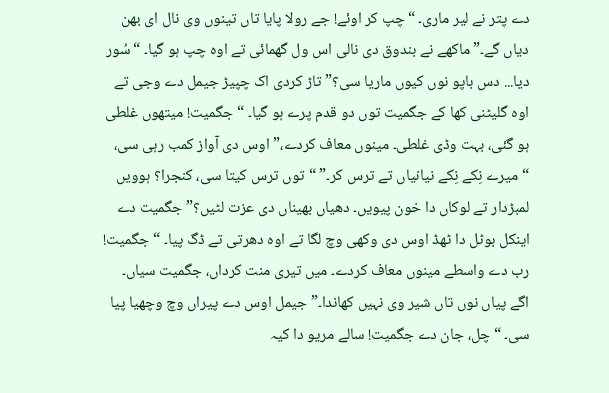دے پتر نے لیر ماری۔ “چپ کر اوئے! جے رولا پایا تاں تینوں وی نال ای بھن دیاں گے۔” ماکھے نے بندوق دی نالی اس ول گھمائی تے اوہ چپ ہو گیا۔ “سُور دیا... دس باپو نوں کیوں ماریا سی؟” تاڑ کردی اک چپیڑ جیمل دے وجی تے اوہ گلیٹنی کھا کے جگمیت توں دو قدم پرے ہو گیا۔ “جگمیت! میتھوں غلطی ہو گئی، بہت وڈی غلطی۔ مینوں معاف کردے،” اوس دی آواز کمب رہی سی، “میرے نِکے نِکے نیانیاں تے ترس کر۔” “توں ترس کیتا سی، کنجرا؟ ہوویں لمبڑدار تے لوکاں دا خون پیویں۔ دھیاں بھیناں دی عزت لٹیں؟” جگمیت دے اینکل بوٹل دا ٹھڈ اوس دی وکھی وچ لگا تے اوہ دھرتی تے ڈگ پیا۔ “جگمیت! رب دے واسطے مینوں معاف کردے۔ میں تیری منت کرداں، جگمیت سیاں۔ اگے پیاں نوں تاں شیر وی نہیں کھاندا۔” جیمل اوس دے پیراں وچ وچھیا پیا سی۔ “چل، جان دے جگمیت! سالے مریو دا کیہ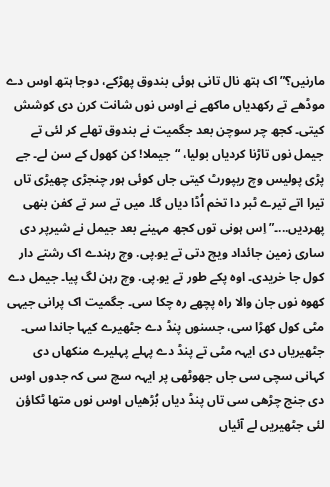مارنیں؟” اک ہتھ نال تانی ہوئی بندوق پھڑکے، دوجا ہتھ اوس دے موڈھے تے رکھدیاں ماکھے نے اوس نوں شانت کرن دی کوشش کیتی۔ کجھ چر سوچن بعد جگمیت نے بندوق تھلے کر لئی تے جیمل نوں تاڑنا کردیاں بولیا، “جیملا! کن کھول کے سن لے۔ جے پڑی پولیس وچ ریپورٹ کیتی جاں کوئی ہور چنجڑی چھیڑی تاں تیرا اتے تیرے ٹبر دا تخم اُڈا دیاں گا۔ میں تے سر تے کفن بنھی پھردیں...۔” اِس ہونی توں کجھ مہینے بعد جیمل نے شیرپر دی ساری زمین جائداد ویچ دتی تے یو.پی. وچ رہندے اک رشتے دار کول جا خریدی۔ اوہ پکے طور تے یو.پی. وچ رہن لگ پیا۔ جیمل دے کھوہ نوں جان والا راہ پچھے رہ چکا سی۔ جگمیت اک پرانی جیہی مٹی کول کھڑا سی، جسنوں پنڈ دے جٹھیرے کیہا جاندا سی۔ جٹھیریاں دی ایہہ مٹی تے پنڈ دے پہلے پہلیرے منکھاں دی کہانی سچی سی جاں جھوٹھی پر ایہہ سچ سی کہ جدوں اوس دی جنج چڑھی سی تاں پنڈ دیاں بُڑھیاں اوس نوں متھا ٹکاؤن لئی جٹھیریں لے آئیاں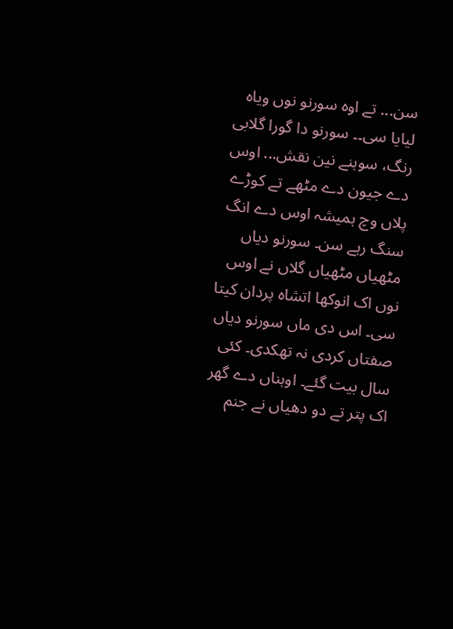سن... تے اوہ سورنو نوں ویاہ لیایا سی۔۔ سورنو دا گورا گلابی رنگ، سوہنے نین نقش... اوس دے جیون دے مٹھے تے کوڑے پلاں وچ ہمیشہ اوس دے انگ سنگ رہے سن۔ سورنو دیاں مٹھیاں مٹھیاں گلاں نے اوس نوں اک انوکھا اتشاہ پردان کیتا سی۔ اس دی ماں سورنو دیاں صفتاں کردی نہ تھکدی۔ کئی سال بیت گئے۔ اوہناں دے گھر اک پتر تے دو دھیاں نے جنم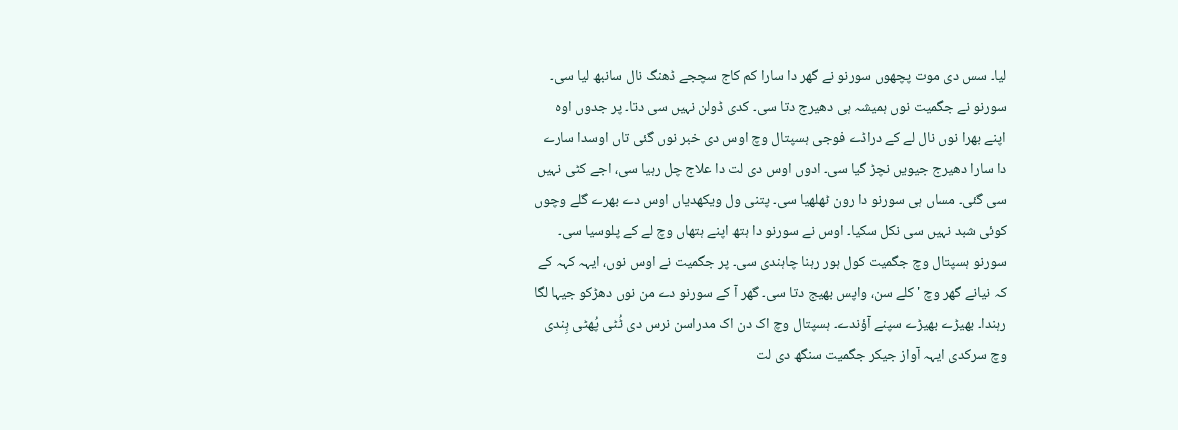لیا۔ سس دی موت پچھوں سورنو نے گھر دا سارا کم کاج سچجے ڈھنگ نال سانبھ لیا سی۔ سورنو نے جگمیت نوں ہمیشہ ہی دھیرج دتا سی۔ کدی ڈولن نہیں سی دتا۔ پر جدوں اوہ اپنے بھرا نوں نال لے کے دراڈے فوجی ہسپتال وچ اوس دی خبر نوں گئی تاں اوسدا سارے دا سارا دھیرج جیویں نچڑ گیا سی۔ ادوں اوس دی لت دا علاج چل رہیا سی، اجے کٹی نہیں سی گئی۔ مساں ہی سورنو دا رون ٹھلھیا سی۔ پتنی ول ویکھدیاں اوس دے بھرے گلے وچوں کوئی شبد نہیں سی نکل سکیا۔ اوس نے سورنو دا ہتھ اپنے ہتھاں وچ لے کے پلوسیا سی۔ سورنو ہسپتال وچ جگمیت کول ہور رہنا چاہندی سی۔ پر جگمیت نے اوس نوں، ایہہ کہہ کے کہ نیانے گھر وچ 'کلے سن، واپس بھیج دتا سی۔ گھر آ کے سورنو دے من نوں دھڑکو جیہا لگا رہندا۔ بھیڑے بھیڑے سپنے آؤندے۔ ہسپتال وچ اک دن اک مدراسن نرس دی ٹُٹی پُھٹی ہِندی وچ سرکدی ایہہ آواز جیکر جگمیت سنگھ دی لت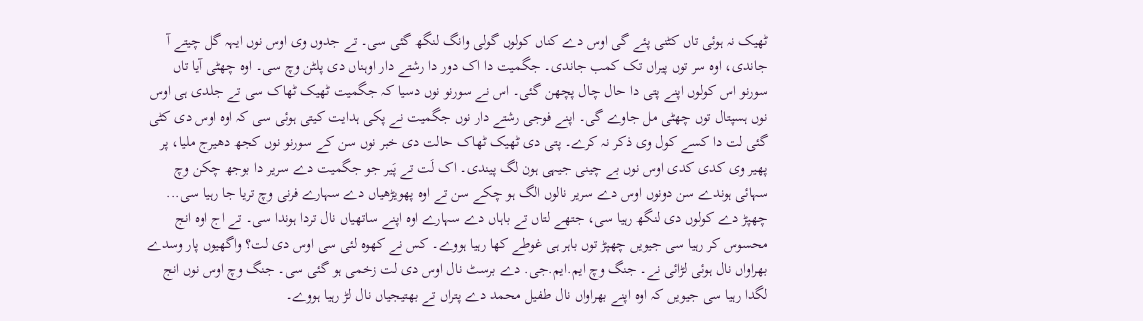ٹھیک نہ ہوئی تاں کٹنی پئے گی اوس دے کناں کولوں گولی وانگ لنگھ گئی سی۔ تے جدوں وی اوس نوں ایہہ گل چیتے آ جاندی، اوہ سر توں پیراں تک کمب جاندی۔ جگمیت دا اک دور دا رشتے دار اوہناں دی پلٹن وچ سی۔ اوہ چھٹی آیا تاں سورنو اس کولوں اپنے پتی دا حال چال پچھن گئی۔ اس نے سورنو نوں دسیا کہ جگمیت ٹھیک ٹھاک سی تے جلدی ہی اوس نوں ہسپتال توں چھٹی مل جاوے گی۔ اپنے فوجی رشتے دار نوں جگمیت نے پکی ہدایت کیتی ہوئی سی کہ اوہ اوس دی کٹی گئی لت دا کسے کول وی ذکر نہ کرے۔ پتی دی ٹھیک ٹھاک حالت دی خبر نوں سن کے سورنو نوں کجھ دھیرج ملیا، پر پھیر وی کدی کدی اوس نوں بے چینی جیہی ہون لگ پیندی۔ اک لَت تے پَیر جو جگمیت دے سریر دا بوجھ چکن وچ سہائی ہوندے سن دونوں اوس دے سریر نالوں الگ ہو چکے سن تے اوہ پھویڑھیاں دے سہارے فرنی وچ تریا جا رہیا سی... چھپڑ دے کولوں دی لنگھ رہیا سی، جتھے لتاں تے باہاں دے سہارے اوہ اپنے ساتھیاں نال تردا ہوندا سی۔ تے اج اوہ انج محسوس کر رہیا سی جیویں چھپڑ توں باہر ہی غوطے کھا رہیا ہووے۔ کس نے کھوہ لئی سی اوس دی لت؟ واگھیوں پار وسدے بھراواں نال ہوئی لڑائی نے۔ جنگ وچ ایم.ایم.جی. دے برسٹ نال اوس دی لت زخمی ہو گئی سی۔ جنگ وچ اوس نوں انج لگدا رہیا سی جیویں کہ اوہ اپنے بھراواں نال طفیل محمد دے پتراں تے بھتیجیاں نال لڑ رہیا ہووے۔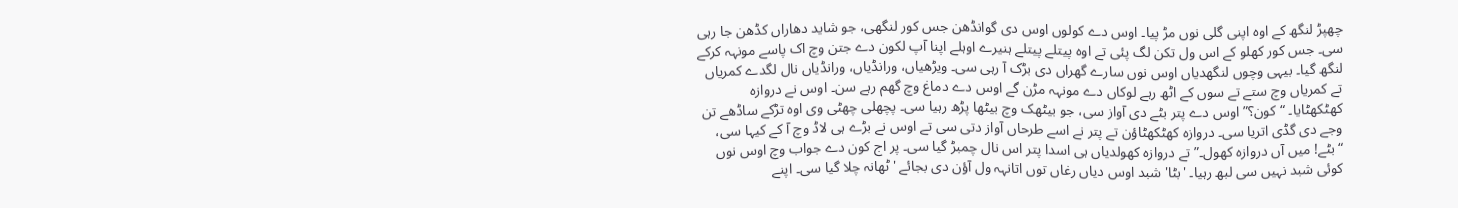چھپڑ لنگھ کے اوہ اپنی گلی نوں مڑ پیا۔ اوس دے کولوں اوس دی گوانڈھن جس کور لنگھی، جو شاید دھاراں کڈھن جا رہی سی۔ جس کور کھلو کے اس ول تکن لگ پئی تے اوہ پیتلے پیتلے ہنیرے اوہلے اپنا آپ لکون دے جتن وچ اک پاسے مونہہ کرکے لنگھ گیا۔ بیہی وچوں لنگھدیاں اوس نوں سارے گھراں دی بڑک آ رہی سی۔ ویڑھیاں، ورانڈیاں، ورانڈیاں نال لگدے کمریاں تے کمریاں وچ ستے تے سوں کے اٹھ رہے لوکاں دے مونہہ مڑن گے اوس دے دماغ وچ گھم رہے سن۔ اوس نے دروازہ کھٹکھٹایا۔ “کون؟” اوس دے پتر بٹے دی آواز سی، جو بیٹھک وچ بیٹھا پڑھ رہیا سی۔ پچھلی چھٹی وی اوہ تڑکے ساڈھے تن وجے دی گڈی اتریا سی۔ دروازہ کھٹکھٹاؤن تے پتر نے اسے طرحاں آواز دتی سی تے اوس نے بڑے ہی لاڈ وچ آ کے کیہا سی، “بٹے! میں آں دروازہ کھول۔” تے دروازہ کھولدیاں ہی اسدا پتر اس نال چمبڑ گیا سی۔ پر اج کون دے جواب وچ اوس نوں کوئی شبد نہیں سی لبھ رہیا۔ 'بٹا' شبد اوس دیاں رغاں توں اتانہہ ول آؤن دی بجائے 'ٹھانہ چلا گیا سی۔ اپنے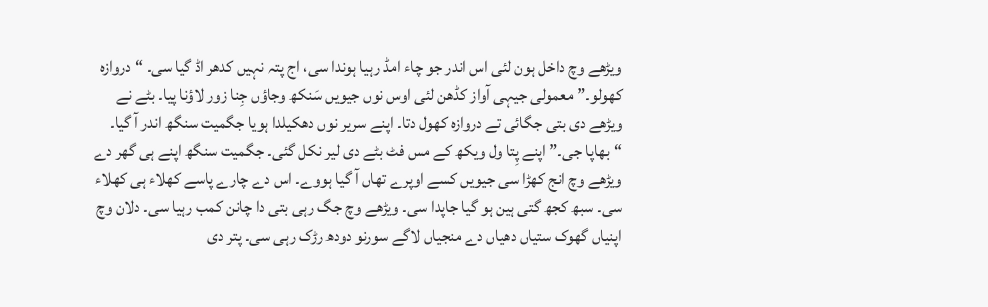ویڑھے وچ داخل ہون لئی اس اندر جو چاء امڈ رہیا ہوندا سی، اج پتہ نہیں کدھر اڈ گیا سی۔ “دروازہ کھولو۔” معمولی جیہی آواز کڈھن لئی اوس نوں جیویں سَنکھ وجاؤں جِنا زور لاؤنا پیا۔ بٹے نے ویڑھے دی بتی جگائی تے دروازہ کھول دتا۔ اپنے سریر نوں دھکیلدا ہویا جگمیت سنگھ اندر آ گیا۔ “بھاپا جی۔” اپنے پِتا ول ویکھ کے مس فٹ بٹے دی لیر نکل گئی۔ جگمیت سنگھ اپنے ہی گھر دے ویڑھے وچ انج کھڑا سی جیویں کسے اوپرے تھاں آ گیا ہووے۔ اس دے چارے پاسے کھلاء ہی کھلاء سی۔ سبھ کجھ گتی ہین ہو گیا جاپدا سی۔ ویڑھے وچ جگ رہی بتی دا چانن کمب رہیا سی۔ دلان وچ اپنیاں گھوک ستیاں دھیاں دے منجیاں لاگے سورنو دودھ رڑک رہی سی۔ پتر دی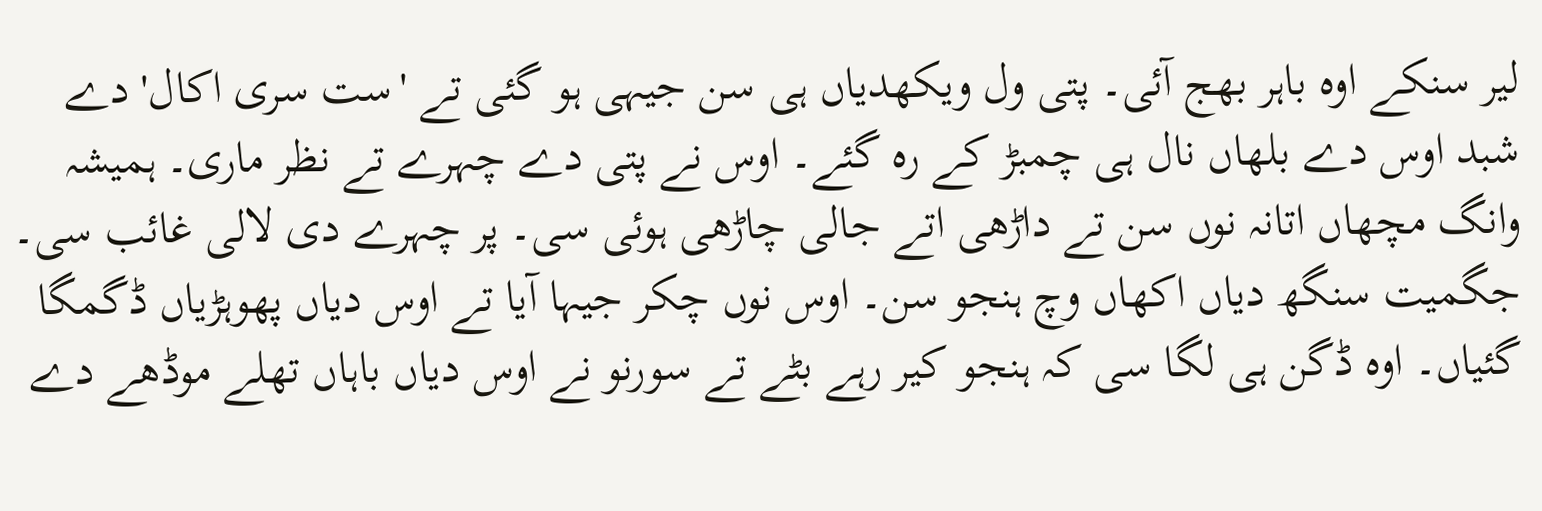لیر سنکے اوہ باہر بھج آئی۔ پتی ول ویکھدیاں ہی سن جیہی ہو گئی تے 'ست سری اکال' دے شبد اوس دے بلھاں نال ہی چمبڑ کے رہ گئے۔ اوس نے پتی دے چہرے تے نظر ماری۔ ہمیشہ وانگ مچھاں اتانہ نوں سن تے داڑھی اتے جالی چاڑھی ہوئی سی۔ پر چہرے دی لالی غائب سی۔ جگمیت سنگھ دیاں اکھاں وچ ہنجو سن۔ اوس نوں چکر جیہا آیا تے اوس دیاں پھوہڑیاں ڈگمگا گئیاں۔ اوہ ڈگن ہی لگا سی کہ ہنجو کیر رہے بٹے تے سورنو نے اوس دیاں باہاں تھلے موڈھے دے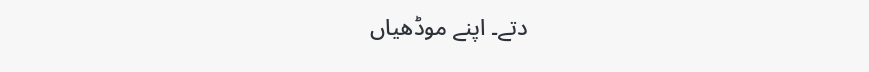دتے۔ اپنے موڈھیاں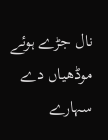نال جڑے ہوئے موڈھیاں دے سہارے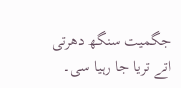جگمیت سنگھ دھرتی اتے تریا جا رہیا سی۔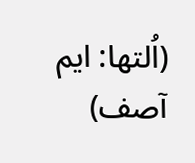(اُلتھا: ایم آصف)